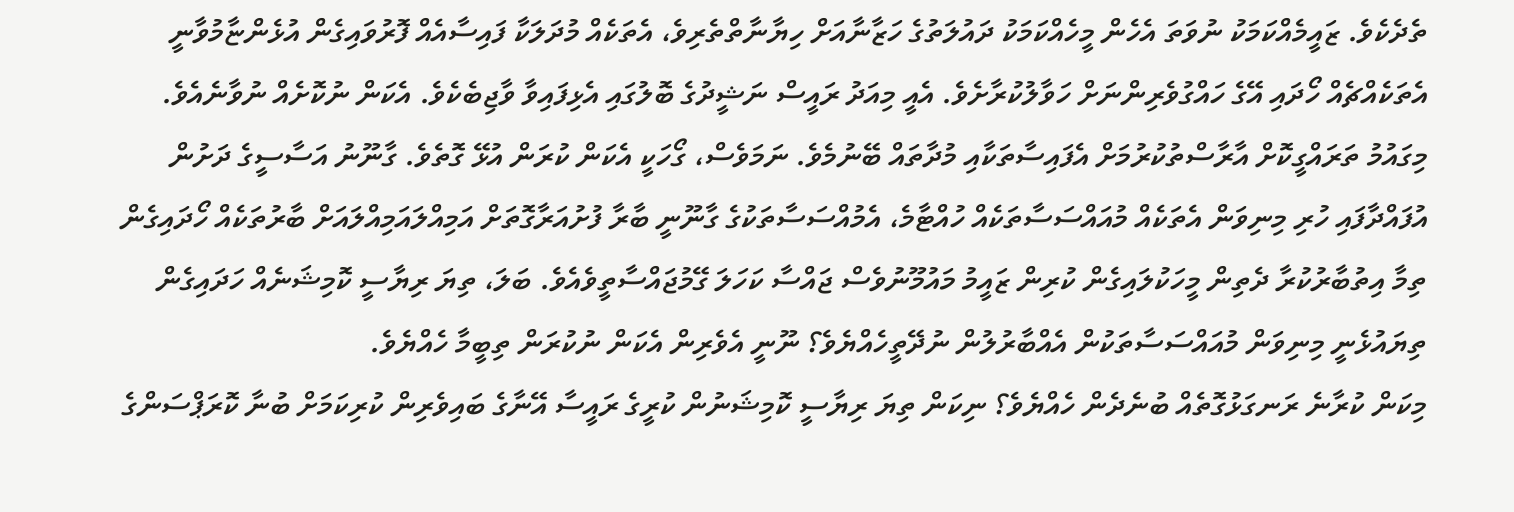ތެދެކެވެ. ޒައީމެއްކަމަކު ނުވަތަ އެހެން މީހެއްކަމަކު ދައުލަތުގެ ހަޒާނާއަށް ހިޔާނާތްތެރިވެ، އެތަކެއް މުދަލަކާ ފައިސާއެއް ފޮރުވައިގެން އުޅެންޏާމުވާނީ އެތަކެއްޗެއް ހޯދައި އޭގެ ހައްގުވެރިންނަށް ހަވާލުކުރާށެވެ. އެއީ މިއަދު ރައީސް ނަޝީދުގެ ބޮލުގައި އެޅިފައިވާ ވާޖިބެކެވެ. އެކަން ނުކޮށެއް ނުވާނެއެވެ. މިގައުމު ތަރައްގީކޮށް އާރާސްތުކުރުމަށް އެފައިސާތަކާއި މުދާތައް ބޭނުމެވެ. ނަމަވެސް، ގޯހަކީ އެކަން ކުރަން އުޅޭ ގޮތެވެ. ގާނޫނު އަސާސީގެ ދަށުން އުފައްދާފައި ހުރި މިނިވަން އެތަކެއް މުއައްސަސާތަކެއް ހުއްޓާމެ، އެމުއްސަސާތަކުގެ ގާނޫނީ ބާރާ ފުށުއަރާގޮތަށް އަމިއްލައަމިއްލައަށް ބާރުތަކެއް ހޯދައިގެން ތިމާ އިތުބާރުކުރާ ދެތިން މީހަކުލައިގެން ކުރިން ޒައީމު މައުމޫނުވެސް ޖައްސާ ކަހަލަ ގޭމުޖައްސާތީވެއެވެ. ބަލަ، ތިޔަ ރިޔާސީ ކޮމިޝަނެއް ހަދައިގެން ތިޔައުޅެނީ މިނިވަން މުއައްސަސާތަކުން އެއްބާރުލުން ނުދޭތީހެއްޔެވެ؟ ނޫނީ އެވެރިން އެކަން ނުކުރަން ތިބީމާ ހެއްޔެވެ.
މިކަން ކުރާނެ ރަނގަޅުގޮތެއް ބުނެދެން ހެއްޔެވެ؟ ނިކަން ތިޔަ ރިޔާސީ ކޮމިޝަނުން ކުރީގެ ރައީސާ އޭނާގެ ބައިވެރިން ކުރިކަމަށް ބުނާ ކޮރަޕްސަންގެ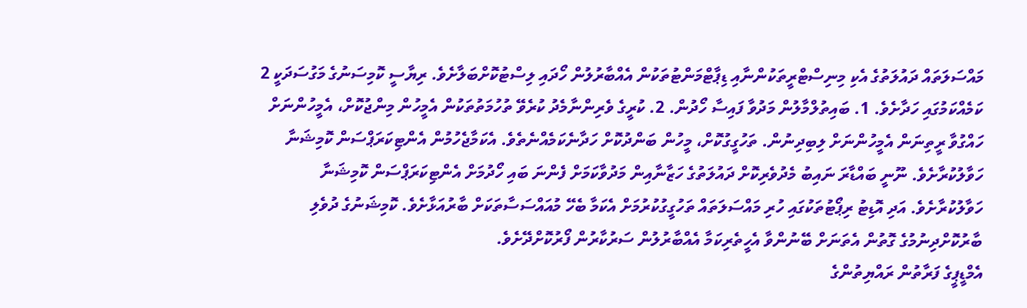މައްސަލަތައް ދައުލަތުގެ އެކި މިނިސްޓްރީތަކުންނާއި ޑިޕާޓްމަންޓުތަކުން އެއްބާރުލުން ހޯދައި ލިސްޓުކޮށްބަލާށެވެ. ރިޔާސީ ކޮމިސަނުގެ މަގުސަދަކީ 2 ކަމެއްކަމުގައި ހަދާށެވެ. 1. ބައިތުލްމާލުން މަދުވާ ފައިސާ ހޯދުން. 2. ކުރީގެ ވެރިންނާމެދު ކުރެވޭ ތުހުމަތުތަކުން އެމީހުން މިންޖުކޮށް، އެމީހުންނަށް ހައްގުވާ ރީތިނަން އެމީހުންނަށް ލިބިދިނުން. ތަހުގީގުކޮށް، މީހުން ބަންދުކޮށް ހަދާނެކަމެއްނެތެވެ. އެކަމާޖެހުމުން އެންޓިކަރަޕްސަން ކޮމިޝަނާ ހަވާލުކުރާށެވެ. ނޫނީ ބައްޑާރަ ނައިބު މެދުވެރިކޮށް ދައުލަތުގެ ހަޒާނާއިން މަދުވާކަމަށް ފެންނަ ބައި ހޯދުމަށް އެންޓިކަރަޕްސަން ކޮމިޝަނާ ހަވާލުކުރާށެވެ. އަދި އޮޑިޓު ރިޕޯޓުތަކުގައި ހުރި މައްސަލަތައް ތަހުގީގުކުރުމަށް އެކަމާ ބެހޭ މުއައްސަސާތަކަށް ބާރުއަޅާށެވެ. ކޮމިޝަނުގެ ދުވެލި ބާރުކޮށްދިނުމުގެ ގޮތުން އެތަނަށް ބޭނުންވާ އެހީތެރިކަމާ އެއްބާރުލުން ސަރުކާރުން ފޯރުކޮށްދޭށެވެ.
އެމްޑީޕީގެ ފަރާތުން ރައްޔިތުންގެ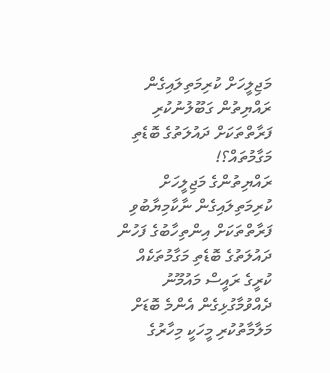މަޖިލީހަށް ކުރިމަތިލައިގެން ރައްޔިތުން ގަބޫލުނުކުރި ފަރާތްތަކަށް ދައުލަތުގެ ބޮޑެތި މަގާމުތައް؟!
ރައްޔިތުންގެ މަޖިލީހަށް ކުރިމަތިލައިގެން ނާކާމިޔާބުވި ފަރާތްތަކަށް އިންތިހާބުގެ ފަހުން ދައުލަތުގެ ބޮޑެތި މަގާމުތަކެއް ކުރީގެ ރައީސް މައުމޫނު ދެއްވުމާގުޅިގެން އެންމެ ބޮޑަށް މަލާމާތުކުރި މީހަކީ މިހާރުގެ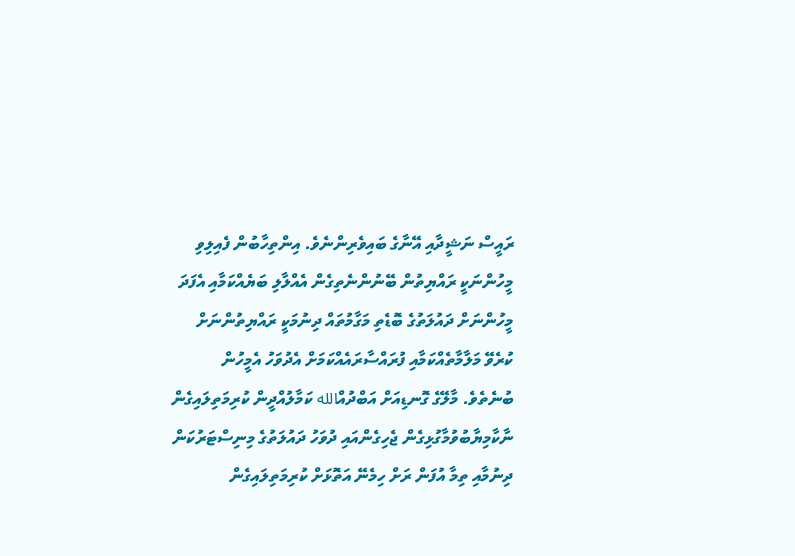ރައީސް ނަޝީދާއި އޭނާގެ ބައިވެރިންނެވެ. އިންތިހާބުން ފެއިލިވި މީހުންނަކީ ރައްޔިތުން ބޭނުންނެތިގެން އެއްލާލި ބަޔެއްކަމާއި އެފަދަ މީހުންނަށް ދައުލަތުގެ ބޮޑެތި މަގާމުތައް ދިނުމަކީ ރައްޔިތުންނަށް ކުރެވޭ މަލާމާތެއްކަމާއި ފުރައްސާރައެއްކަމަށް އެދުވަހު އެމީހުން ބުނެތެވެ. މާލޭގެ ގޮނޑިއަށް އަބްދުއްالله ކަމާލުއްދީން ކުރިމަތިލައިގެން ނާކާމިޔާބުވުމާގުޅިގެން ޖެހިގެންއައި ދުވަހު ދައުލަތުގެ މިނިސްޓަރުކަން ދިނުމާއި ތިމާ އުފަން ރަށް ހިމެނޭ އަތޮޅަށް ކުރިމަތިލައިގެން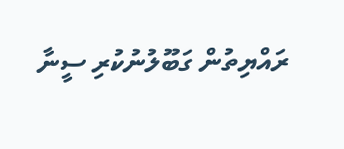ރައްޔިތުން ގަބޫލުނުކުރި ސީނާ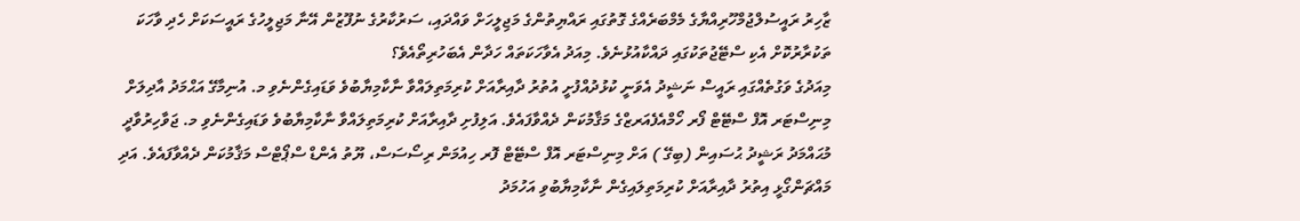ޒާހިރު ރައީސުލްޖުމްހޫރިއްޔާގެ މެމްބަރެއްގެ ގޮތުގައި ރައްޔިތުންގެ މަޖިލީހަށް ވައްދައި، ސަރުކާރުގެ ނުފޫޒުން އޭނާ މަޖިލީހުގެ ރައީސަކަށް ހެދި ވާހަކަ ތަކުރާރުކޮށް އެކި ސްޓޭޖުތަކުގައި ދައްކާއުޅުނެވެ. މިއަދު އެވާހަކަތައް ހަދާން އެބަހުރިތޯއެވެ؟
މިއަދުގެ ވަގުތެއްގައި ރައީސް ނަޝީދު އެވަނީ ކުޅުދުއްފުށީ އުތުރު ދާއިރާއަށް ކުރިމަތިލައްވާ ނާކާމިޔާބުވެ ވަޑައިގެންނެވި މ. އުނިމާގޭ އަޙްމަދު އާދިލަށް މިނިސްޓަރ އޮފް ސްޓޭޓް ފޯރ ހޯމްއެފެއަރޒްގެ މަޤާމުކަން ދެއްވާފައެވެ. އަލިފުށި ދާއިރާއަށް ކުރިމަތިލައްވާ ނާކާމިޔާބުވެ ވަޑައިގެންނެވި މ. ޖަވާހިރުވާދީ މުޙައްމަދު ރަޝީދު ޙުސައިން (ބިގޭ ) އަށް މިނިސްޓަރ އޮފް ސްޓޭޓް ފޮރ ހިއުމަން ރިސޯސަސް، ޔޫތު އެންޑް ސްޕޯޓްސް މަޤާމުކަން ދެއްވާފައެވެ. އަދި މައްޗަންގޯޅީ އިތުރު ދާއިރާއަށް ކުރިމަތިލައިގެން ނާކާމިޔާބުވި އަހުމަދު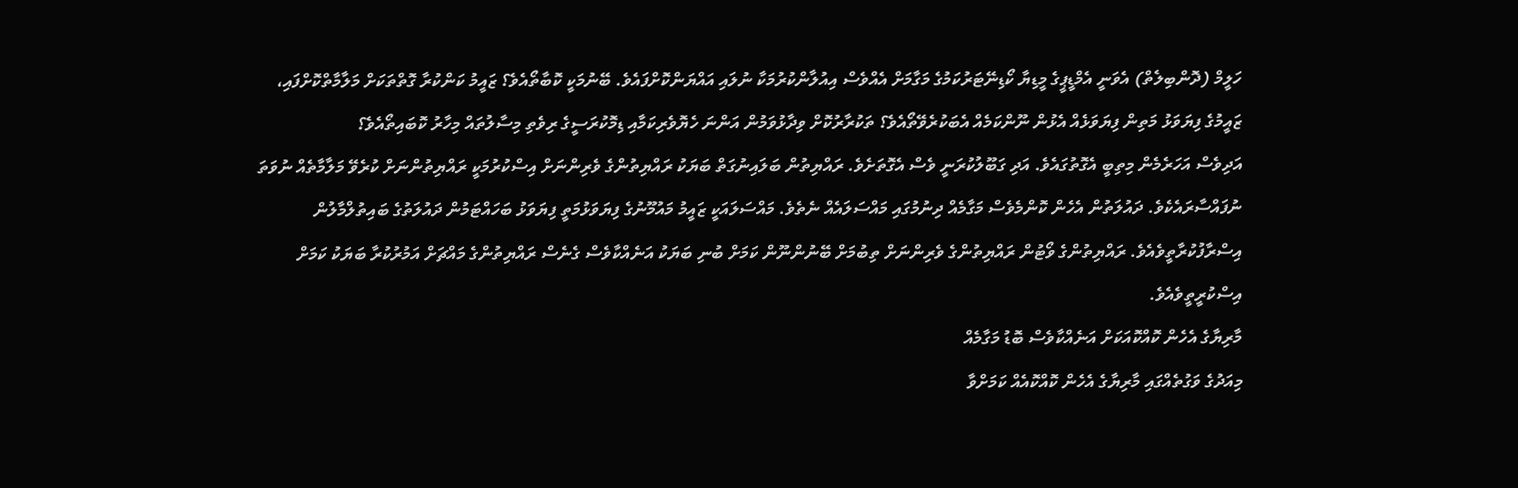ހަލީމް (ދޮންބިލެތް) އެވަނީ އެމްޑީޕީގެ މީޑިޔާ ކޯޑިނޭޓަރުކަމުގެ މަގާމަށް އެއްވެސް އިއުލާންކުރުމަކާ ނުލައި އައްޔަންކޮށްފައެވެ. ބޭނުމަކީ ކޮބާތޯއެވެ؟ ޒައީމު ކަންކުރާ ގޮތްތަކަށް މަލާމާތްކޮށްފައި، ޒައީމުގެ ފިޔަވަޅު މަތިން ފިޔަވަޅެއް އެޅުން ނޫންކަމެއް އެބަކުރެވޭތޯއެވެ؟ ތަކުރާރުކޮށް ވިދާޅުވަމުން އަންނަ ހެޔޮވެރިކަމާއި ޑިމޮކުރަސީގެ ރިވެތި މިސާލުތައް މިހާރު ކޮބައިތޯއެވެ؟
އަދިވެސް އަހަރެމެން މިތިބީ އެގޮތުގައެވެ. އަދި ގަބޫލުކުރަނީ ވެސް އެގޮތަށެވެ. ރައްޔިތުން ބަލައިނުގަތް ބަޔަކު ރައްޔިތުންގެ ވެރިންނަށް އިސްކުރުމަކީ ރައްޔިތުންނަށް ކުރެވޭ މަލާމާތެއް ނުވަތަ ނުފައްސާރައެކެވެ. ދައުލަތުން އެހެން ކޮންމެވެސް މަގާމެއް ދިނުމުގައި މައްސަލައެއް ނެތެވެ. މައްސަލައަކީ ޒައީމު މައުމޫނުގެ ފިޔަވަޅުމަތީ ފިޔަވަޅު ބަހައްޓަމުން ދައުލަތުގެ ބައިތުލްމާލުން އިސްރާފުކުރާތީވެއެވެ. ރައްޔިތުންގެ ވޯޓުން ރައްޔިތުންގެ ވެރިންނަށް ތިބުމަށް ބޭނުންނޫން ކަމަށް ބުނި ބަޔަކު އަނެއްކާވެސް ގެނެސް ރައްޔިތުންގެ މައްޗަށް އަމުރުކުރާ ބަޔަކު ކަމަށް އިސްކުރީތީވެއެވެ.
މާރިޔާގެ އެހެން ކޮއްކޮއަކަށް އަނެއްކާވެސް ބޮޑު މަގާމެއް
މިއަދުގެ ވަގުތެއްގައި މާރިޔާގެ އެހެން ކޮއްކޮއެއް ކަމަށްވާ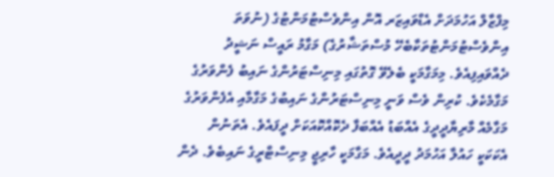މިފްޒާލް އަހުމަދަށް އެޑްވައިޒަރ އޮން އިންވެސްޓުމަންޓުގެ (ނުވަތަ އިންވެސްޓުމަންޓުތަކާބެހޭ މުސްތަޝާރުގެ) މަގާމު ރައީސް ނަޝީދު ދެއްވައިފިއެވެ. މިމަގާމަކީ ބެލެވޭ ގޮތުގައި މިނިސްޓަރުންގެ ނައިބު ފެންވަރުގެ މަގާމެކެވެ. ކުރިން ވެސް ވަނީ މިނިސްޓަރުންގެ ނައިބުގެ މަގާމާއި އެފެންވަރުގެ މަގާމެއް މާރިޔާދީދީގެ އެއްބަޑު އެއްބަފާ ދެކޮއްކޮއަކަށް ދީފައެވެ. އެތަނުން އެކަކަކީ ހައުލާ އަހުމަދު ދީދީއެވެ. މަގާމަކީ ހާރިޖީ މިނިސްޓްރީގެ ނައިބެވެ. ދެން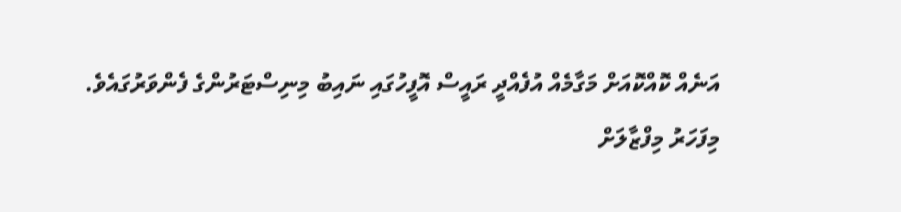އަނެއް ކޮއްކޮއަށް މަގާމެއް އުފެއްދީ ރައީސް އޮފީހުގައި ނައިބު މިނިސްޓަރުންގެ ފެންވަރުގައެވެ.
މިފަހަރު މިފްޒާލަށް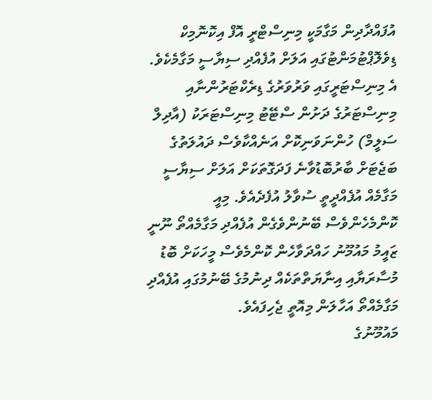އުފައްދާދިން މަގާމަކީ މިނިސްޓްރީ އޮފް އިކޮނޮމިކް ޑިވެލޮޕްޓުމަންޓުގައި އަލަށް އުފެއްދި ސިޔާސީ މަގާމެކެވެ. އެ މިނިސްޓަރީގައި ވަރުވަރުގެ ޑިރެކްޓަރުންނާއި މިނިސްޓަރުގެ ދަށުން ސްޓޭޓު މިނިސްޓަރަކު (އާދިލް ސަލީމް) ހުންނަވަނިކޮށް އަނެއްކާވެސް ދައުލަތުގެ ބަޖެޓަށް ބާރުބޮޑުވާނެ ފަދަގޮތަކަށް އަލަށް ސިޔާސީ މަގާމެއް އުފެއްދީތީ ސުވާލު އުފެދެއެވެ. މިއީ ކޮންމެހެންވެސް ބޭނުންވެގެން އުފެއްދި މަގާމެއްތޯ ނޫނީ ޒައީމު މައުމޫނު ހައްދަވާހެން ކޮންމެވެސް މީހަކަށް ބޮޑު މުސާރަޔާއި އިނާޔަތްތަކެއް ދިނުމުގެ ބޭނުމުގައި އުފެއްދި މަގާމެއްތޯ އަހާލަން މިއޮތީ ޖެހިފައެވެ.
މައުމޫނުގެ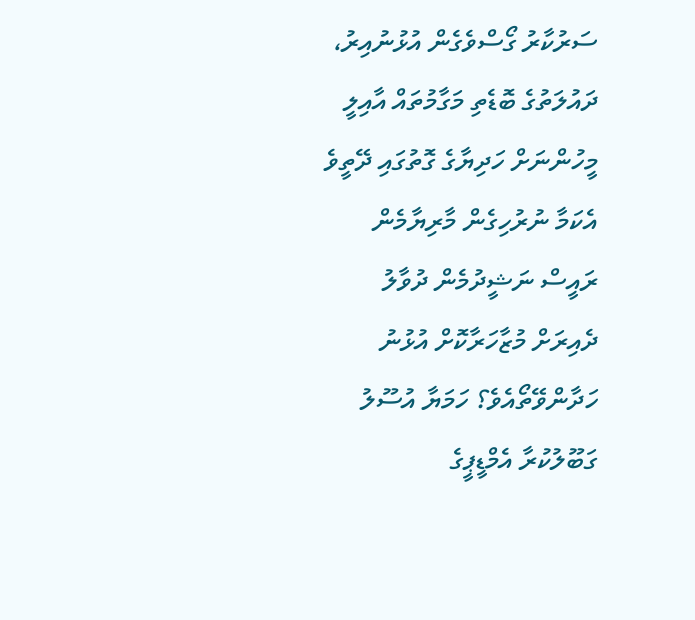ސަރުކާރު ގޯސްވެގެން އުޅުނުއިރު، ދައުލަތުގެ ބޮޑެތި މަގާމުތައް އާއިލީ މީހުންނަށް ހަދިޔާގެ ގޮތުގައި ދޭތީވެ އެކަމާ ނުރުހިގެން މާރިޔާމެން ރައީސް ނަޝީދުމެން ދުވާލު ދެއިރަށް މުޒާހަރާކޮށް އުޅުނު ހަދާންވޭތޯއެވެ؟ ހަމަޔާ އުސޫލު ގަބޫލުކުރާ އެމްޑީޕީގެ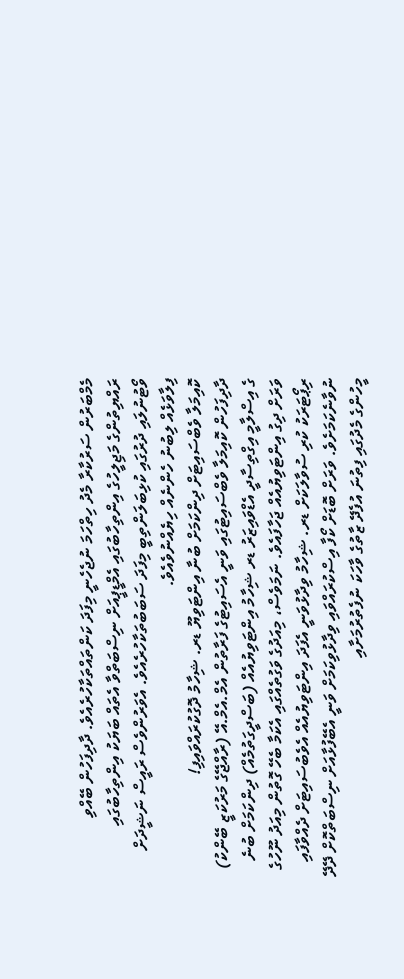މެމްބަރުން ސަރުކާރާ މެދު ހިތްހަމަ ނުޖެހެނީ މިފަދަ ކަންތައްތަކާހުރެއެވެ. ދާދިފަހުން ބޭއްވި ރައްޔިތުންގެ މަޖިލީހުގެ އިންތިހާބުގައި އެމްޑީޕީއަށް ނިސްބަތްވާ އެތައް ބަޔަކު އިންތިހާބުގައި ވޯޓުނުލައި ދުރުގައި ކުޅިބަލަންތިބީ މިފަދަ ސަބަބުތަކާހުރެއެވެ. އެވަރުންވެސް ރައީސް ނަޝީދަށް ފިލާވަޅެއް ލިބުނު ހެންނެއް ހިޔެއްނުވެއެވެ.
ކޮއިމަލާ ވެބްސައިޓަށް ދިންކަމަށް ބުނާ އިންޓަވިޔޫ ޑރ. ޝިހާމު ދޮގުކުރައްވައިފި!
ދާދިފަހުން ކޮއިމަލާ ވެބްސައިޓުގައި ވަނީ އެސައިޓުގެ ފަރާތުން އެމް.އެމް.އޭ (ރާއްޖޭގެ މަރުކަޒީ ބޭންކު) ގެ އިސްލާމީ އިގްތިސާދީ އެޑްވައިޒަރު ޑރ ޝިހާމު އިންޓަވިޔުއެއް (ބަސްދީގަތުމެއް) ދިންކަމަށް ބުނެ ވަރަށް ދިގު އިންޓަވިޔުއެއް ޖަހާފައެވެ. ނަމަވެސް، މިއަދުގެ ވަގުތެއްގައި އެކަމާ ބެހޭ ގޮތުން މިއަދު ނޫހުގެ ރިޕޯޓަރަކު ކުރި ސުވާލަކަށް ޑރ. ޝިހާމު ވިދާޅުވަނީ އެފަދަ އިންޓަވިޔުއެއް އެވެބުސައިޓަށް ދެއްވާފައި ނުވާނެކަމަށެވެ. ވަރަށް ބޮޑަށް ކޯފާ އިސްކުރައްވައި ވިދާޅުވިކަމަށް ވަނީ އެބޭފުޅާއަށް ނިސްބަތްކޮށް ދޭދޭ މީހުންގެ މެދުގައި ފިތުނަ އުފެދޭ ޒާތުގެ ވާހަކަ ނުފެތުރުމަށާއި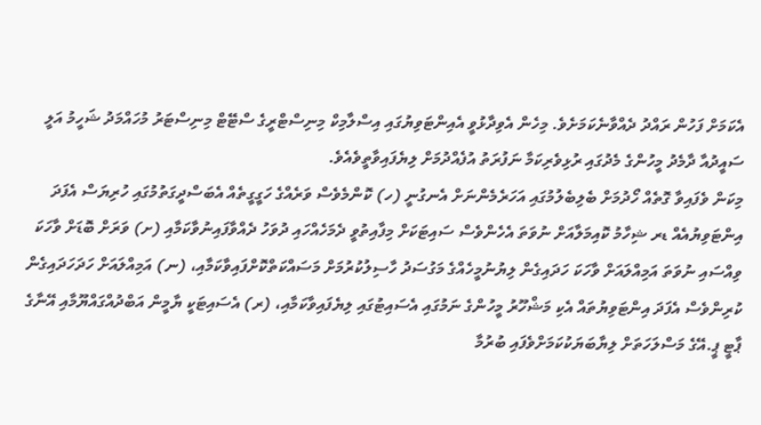އެކަމަށް ފަހުން ރައްދު ދެއްވާނެކަމަށެވެ. މިހެން އެވިދާޅުވީ އެއިންޓަވިޔުގައި އިސްލާމިކް މިނިސްޓްރީގެ ސްޓޭޓް މިނިސްޓަރު މުހައްމަދު ޝަހީމު އަލީ ސައީދުއާ ދާމެދު މީހުންގެ މެދުގައި ރުޅިވެރިކަމާ ނަފުރަތު އުފެއްދުމަށް ލިޔެފައިވާތީވެއެވެ.
މިކަން ވެފައިވާ ގޮތެއް ހޯދުމަށް ބެލިބެލުމުގައި އަހަރެމެންނަށް އެނގުނީ (ހ) ކޮންމެވެސް ވަރެއްގެ ހަގީގީތެއް އެބަސްދީގަތުމުގައި ހުރިޔަސް އެފަދަ އިންޓަވިޔުއެއް ޑރ ޝިހާމު ކޮއިމަލާއަށް ނުވަތަ އެހެންވެސް ސައިޓަކަށް މިފާއިތުވީ ދެމަހެއްހައި ދުވަހު ދެއްވާފައިނުވާކަމާއި (ށ) ވަރަށް ބޮޑަށް ވާހަކަ ވިއްސައި ނުވަތަ އަމިއްލައަށް ވާހަކަ ހަދައިގެން ލިޔުނުމީހެއްގެ މަގުސަދު ހާސިލުކުރުމަށް މަސައްކަތްކޮށްފައިވާކަމާއި، (ނ) އަމިއްލައަށް ހަދަހަދައިގެން ކުރިންވެސް އެފަދަ އިންޓަވިޔުތައް އެކި މަޝްހޫރު މީހުންގެ ނަމުގައި އެސައިޓުގައި ލިޔެފައިވާކަމާއި، (ރ) އެސައިޓަކީ ޔާމީން އަބްދުއްގައްޔޫމާއި އޭނާގެ ޕާޓީ ޕީ.އޭގެ މަސްލަހަތަށް ލިޔާބަޔަކުކަމަށްވެފައި ބުރުމާ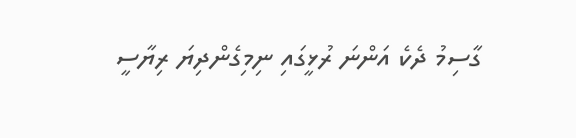ގާސިމު ދެކެ އަންނަ ރުޅީގައި ނިމިގެންދިޔަ ރިޔާސީ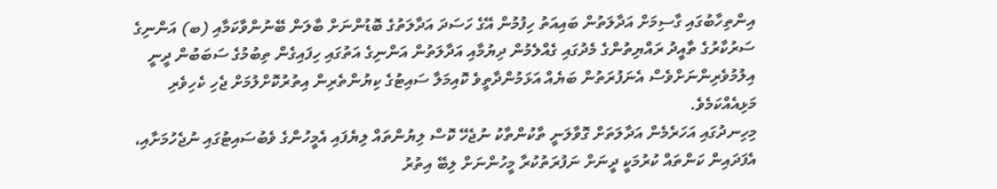އިންތިހާބުގައި ގާސިމަށް އަދާލަތުން ބައިއަތު ހިފުމުން އޭގެ ހަސަދަ އަދާލަތުގެ ބޮޑުންނަށް ބާލަން ބޭނުންވާކަމާއި (ބ) އަންނިގެ ސަރުކާރުގެ ތާއީދު ރައްޔިތުންގެ މެދުގައި ގެއްލެމުން ދިޔުމާއި އަދާލަތުން އަންނިގެ އަތުގައި ހިފައިގެން ތިބުމުގެ ސަބަބުން ދީނީ އިލުމުވެރިންނަށްވެސް އެނަފުރަތުން ބަޔެއް އަޅަމުންދާތީވެ ކޮއިމަލާ ސައިޓުގެ ކިޔުންތެރިން އިތުރުކޮށްލުމަށް ޖެހި ކެހިވެރި މަޅިއެއްކަމެވެ.
މިހިނދުގައި އަހަރެމެން އަދާލަތަށް ގޮވާލަނީ ތާކުންތާކު ނުޖެހޭ ކޮސް ލިޔުންތައް ލިޔެފައި އެމީހުންގެ ވެބުސައިޓުގައި ނުޖެހުމަށާއި، އެފަދައިން ކަންތައް ކުރުމަކީ ދީނަށް ނަފުރަތުކުރާ މީހުންނަށް ލިބޭ އިތުރު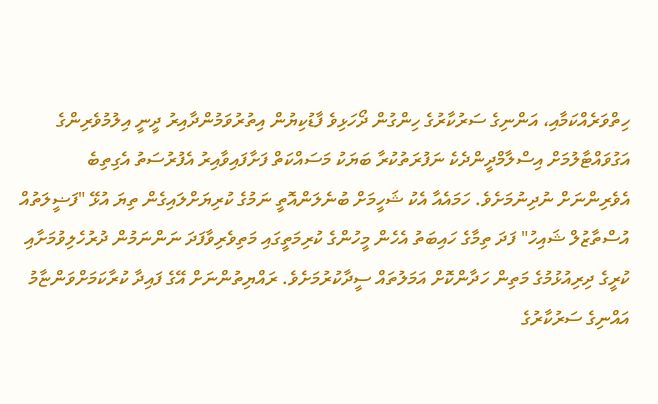ހިތްވަރެއްކަމާއި، އަންނިގެ ސަރުކާރުގެ ހިންގުން ދޯހަޅިވެ ފާޑުކިޔުން އިތުރުވަމުންދާއިރު ދީނީ އިލުމުވެރިންގެ އަގުވައްޓާލުމަށް އިސްލާމްދީންދެކެ ނަފުރަތުކުރާ ބަޔަކު މަސައްކަތް ފަށާފައިވާއިރު އެފުރުސަތު އެގިތިބެ އެވެރިންނަށް ނުދިނުމަށެވެ. ހަމައެއާ އެކު ޝަހީމަށް ބުނެލަންއޮތީ ނަމުގެ ކުރިޔަށްލައިގެން ތިޔަ އުޅޭ "ފަޟީލަތުއް އުސްތާޒުލް ޝައިހު" ފަދަ ތިމާގެ ހައިބަތު އެހެން މީހުންގެ ކުރިމަތީގައި މަތިވެރިވާފަދަ ނަންނަމުން ދުރުހެލިވުމަށާއި ކުރީގެ ދިރިއުޅުމުގެ މަތިން ހަދާންކޮށް އަމަލުތައް ސީދާކުރުމަށެވެ. ރައްޔިތުންނަށް އޭގެ ފައިދާ ކުރާކަމަށްވަންޏާމު އައްނިގެ ސަރުކާރުގެ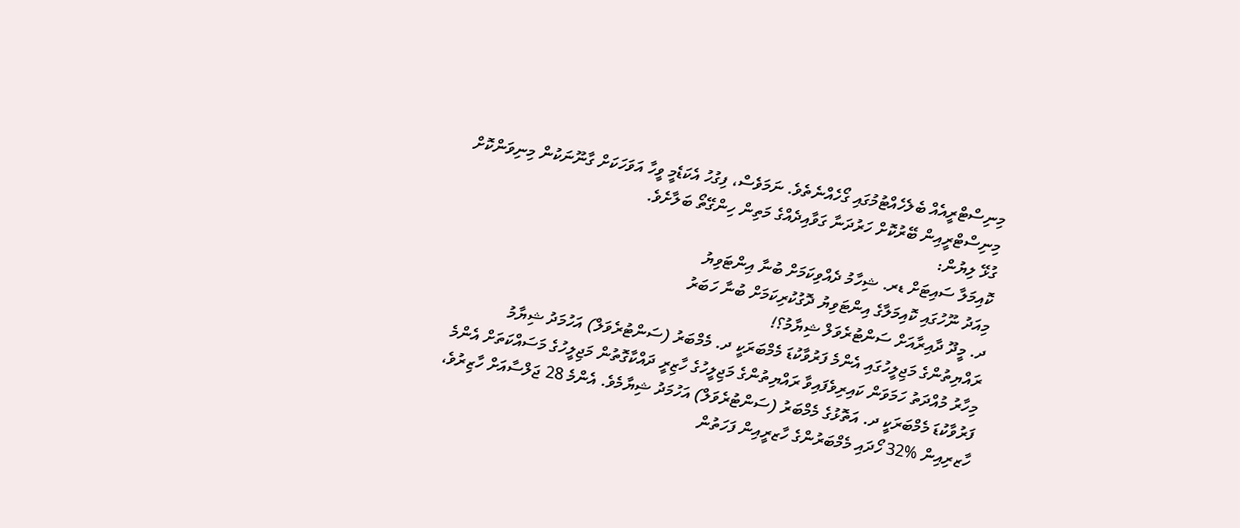މިނިސްޓްރީއެއް ބެލެހެއްޓުމުގައި ގޯހެއްނެތެވެ. ނަމަވެސް، ފިގުހު އެކަޑެމީ ވީހާ އަވަހަކަށް ގާނޫނަކުން މިނިވަންކޮށް މިނިސްޓްރީއިން ބޭރުކޮށް ހަރުދަނާ ގަވާއިދެއްގެ މަތިން ހިންގޭތޯ ބަލާށެވެ.
ގުޅޭ ލިޔުން:
ކޮއިމަލާ ސައިޓަށް ޑރ. ޝިހާމު ދެއްވިކަމަށް ބުނާ އިންޓަވިޔު
މިއަދު ނޫހުގައި ކޮއިމަލާގެ އިންޓަވިޔު ދޮގުކުރިކަމަށް ބުނާ ހަބަރު
ދ. މީދޫ ދާއިރާއަށް ސަންޓުރެވަލް ޝިޔާމު؟!
ރައްޔިތުންގެ މަޖިލީހުގައި އެންމެ ފަރުވާކުޑަ މެމްބަރަކީ ދ. މެމްބަރު (ސަންޓުރެވަލް) އަހުމަދު ޝިޔާމު
މިހާރު މުއްދަތު ހަމަވަން ކައިރިވެފައިވާ ރައްޔިތުންގެ މަޖިލީހުގެ ހާޒިރީ ދައްކާގޮތުން މަޖިލީހުގެ މަސައްކަތަށް އެންމެ ފަރުވާކުޑަ މެމްބަރަކީ ދ. އަތޮޅުގެ މެމްބަރު (ސަންޓުރެވަލް) އަހުމަދު ޝިޔާމެވެ. އެންމެ 28 ޖަލްސާއަށް ހާޒިރުވެ، ހާޒރިއިން %32 ހޯދައި މެމްބަރުންގެ ހާޒރީއިން ފަހަތުން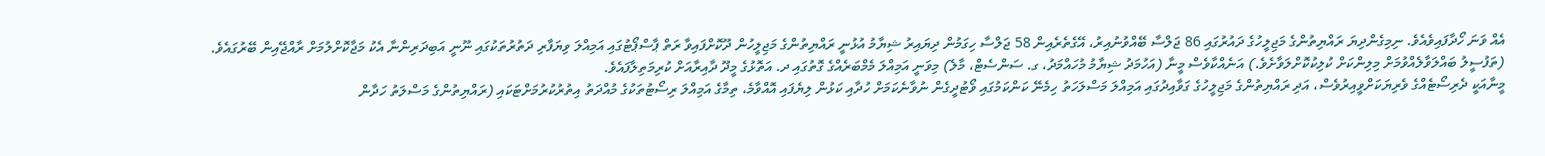އެއް ވަނަ ހޯދާފައިވެއެވެ. ނިމިގެންދިޔަ ރައްޔިތުންގެ މަޖިލީހުގެ ދައުރުގައި 86 ޖަލްސާ ބޭއްވުނުއިރު، އޭގެތެރެއިން 58 ޖަލްސާ ހިގަމުން ދިޔައިރު ޝިޔާމު އުޅުނީ ރައްޔިތުންގެ މަޖިލީހުން ދޫކޮށްފައިވާ ރަތް ޕާސްޕޯޓުގައި އަމިއްލަ ވިޔަފާރި ދަތުރުތަކުގައި ނޫނީ އަބިދަރިންނާ އެކު މަޖާކޮށްލުމަށް ރާއްޖޭއިން ބޭރުގައެވެ. (ތަފުސީލު ބައްލަވާލެއްވުމަށް މިލިންކަށް ކުލިކުކޮށްލަވާށެވެ.) އަނެއްކާވެސް މީނާ (އަހުމަދު ޝިޔާމު މުހައްމަދު، ގ. ސަންސެޓް، މާލެ) މިވަނީ އަމިއްލަ މެމްބަރެއްގެ ގޮތުގައި ދ. އަތޮޅުގެ މީދޫ ދާއިރާއަށް ކުރިމަތިލާފައެވެ.
މީނާއަކީ ދެރިސޯޓެއްގެ ވެރިޔަކަށްވީއިރުވެސް، އަދި ރައްޔިތުންގެ މަޖިލީހުގެ ގަވާއިދުގައި އަމިއްލަ މަސްލަހަތު ހިމެނޭ ކަންކަމުގައި ވޯޓުދީގެން ނުވާނެކަމަށް ހުދާއި ކަޅުން ލިޔެފައި އޮއްވާމެ، ތިމާގެ އަމިއްލަ ރިސޯޓުތަކުގެ މުއްދަތު އިތުރުކުރުމަށްޓަކައި (ރައްޔިތުންގެ މަސްލަތު ހަދާން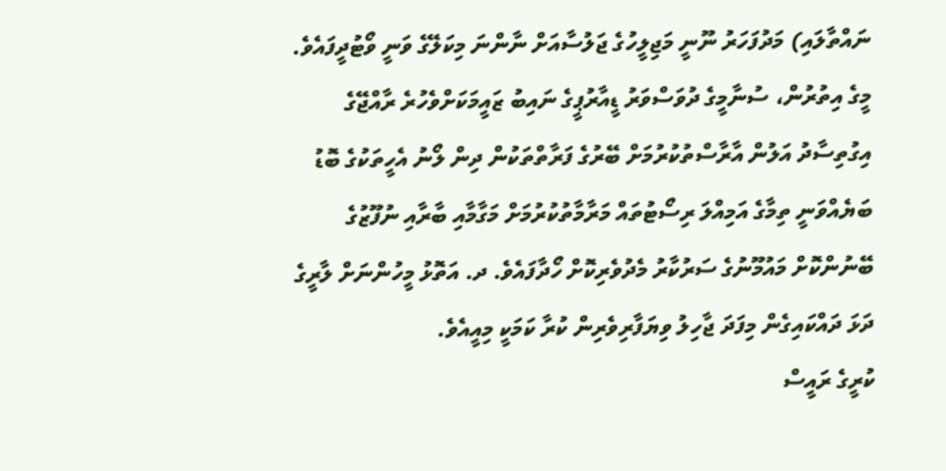ނައްތާލައި) މަދުފަހަރު ނޫނީ މަޖިލީހުގެ ޖަލުސާއަށް ނާންނަ މިކަލޭގެ ވަނީ ވޯޓުދީފައެވެ. މީގެ އިތުރުން، ސުނާމީގެ ދުވަސްވަރު ޑީއާރުޕީގެ ނައިބު ޒައީމަކަށްވެހުރެ ރާއްޖޭގެ އިގުތިސާދު އަލުން އާރާސްތުކުރުމަށް ބޭރުގެ ފަރާތްތަކުން ދިން ލޯނު އެހީތަކުގެ ބޮޑު ބަޔެއްވަނީ ތިމާގެ އަމިއްލަ ރިސޯޓުތައް މަރާމާތުކުރުމަށް މަގާމާއި ބާރާއި ނުފޫޒުގެ ބޭނުންކޮށް މައުމޫނުގެ ސަރުކާރު މެދުވެރިކޮށް ހޯދާފައެވެ. ދ. އަތޮޅު މީހުންނަށް ލާރީގެ ދަޅަ ދައްކައިގެން މިފަދަ ޖާހިލު ވިޔަފާރިވެރިން ކުރާ ކަމަކީ މިއީއެވެ.
ކުރީގެ ރައީސް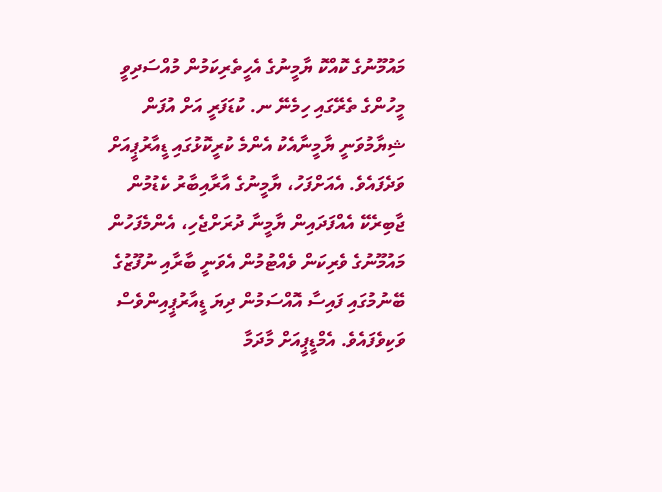މައުމޫނުގެ ކޮއްކޮ ޔާމީނުގެ އެހީތެރިކަމުން މުއްސަދިވީ މީހުންގެ ތެރޭގައި ހިމެނޭ ނ. ކުޑަފަރީ އަށް އުފަން ޝިޔާމުވަނީ ޔާމީނާއެކު އެންމެ ކުރީކޮޅުގައި ޑީއާރުޕީއަށް ވަދެފައެވެ. އެއަށްފަހު، ޔާމީނުގެ އާރާއިބާރު ކެޑުމުން ޖާބިރެކޭ އެއްފަދައިން ޔާމީނާ ދުރަށްޖެހި، އެންމެފަހުން މައުމޫނުގެ ވެރިކަން ވެއްޓުމުން އެވަނީ ބާރާއި ނުފޫޒުގެ ބޭނުމުގައި ފައިސާ އޮއްސަމުން ދިޔަ ޑީއާރުޕީއިންވެސް ވަކިވެފައެވެ. އެމްޑީޕީއަށް މާދަމާ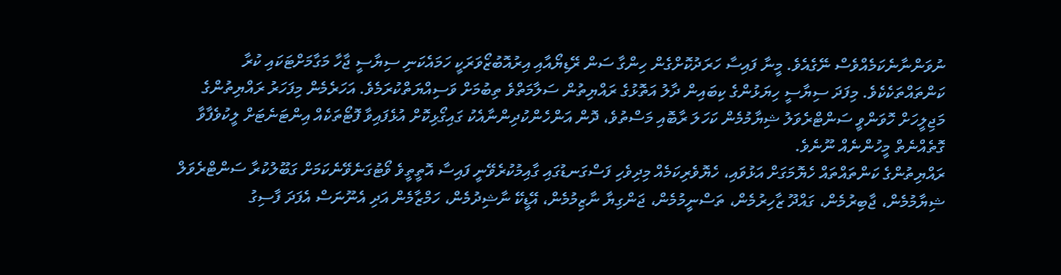ނުވަންނާނެކަމެއްވެސް ނޭގެއެވެ. މީނާ ފައިސާ ހަރަދުކޮށްގެން ހިންގާ ސަން ރޭޑިޔޯއާއި އިރުއޮބުޒޯވަރަކީ ހަމައެކަނި ސިޔާސީ ޖާހާ މަގާމަށްޓަކައި ކުރާ ކަންތައްތަކެކެވެ. މިފަދަ ސިޔާސީ ހިޔަޅުންގެ ކިބައިން ދާލު އަތޮޅުގެ ރައްޔިތުން ސަލާމަތްވެ ތިބުމަށް ވަސިއްޔަތްކުރަމެވެ. އަހަރެމެން މިފަހަރު ރައްޔިތުންގެ މަޖިލީހަށް ހޮވަންވީ ސަންޓްރެވަލު ޝިޔާމުމެން ކަހަލަ ރާބޮއި މަސްތުވެ، ދޮން އަންހެންކުދިންނާއެކު ގައިގޯޅިކޮށް އުޅެފައިވާ ފޮޓޯތަކެއް އިންޓަނެޓަށް ލީކުވެފާވާ ގޮތެއްނެތް މީހުންނެއް ނޫނެވެ.
ރައްޔިތުންގެ ކަންތައްތައް ހެޔޮމަގަށް އަޅުވައި، ހެޔޮވެރިކަމެއް މިދިވެހި ފަސްގަނޑުގައި ގާއިމުކުރެވޭނީ ފައިސާ އޮތީތީވެ ވޯޓުގަނެވޭނެކަމަށް ގަބޫލުކުރާ ސަންޓްރެވަލް ޝިޔާމުމެން، ޖާބިރުމެން، ގައްދޫ ޒާހިރުމެން، ތަސްނީމުމެން، ޖަންގިޔާ ނާޒިމުމެން، އޭޑީކޭ ނާޝިދުމެން، ހަމްޒާމެން އަދި އެނޫނަސް އެފަދަ ފާސިގު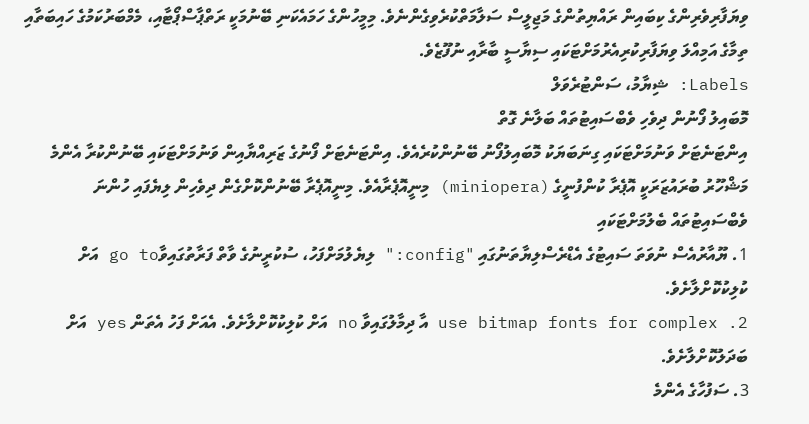ވިޔަފާރިވެރިންގެ ކިބައިން ރައްޔިތުންގެ މަޖިލީސް ސަލާމަތްކުރެވިގެންނެވެ. މިމީހުންގެ ހަމައެކަނި ބޭނުމަކީ ރަތްޕާސްޕޯޓާއި، މެމްބަރުކަމުގެ ހައިބަތާއި ތިމާގެ އަމިއްލަ ވިޔަފާރިކުރިއެރުމަށްޓަކައި ސިޔާސީ ބާރާއި ނުފޫޒެވެ.
Labels: ޝިޔާމު، ސަންޓުރެވަލް
މޮބައިލު ފޯނުން ދިވެހި ވެބްސައިޓުތައް ބަލާނެ ގޮތް
އިންޓަނެޓަށް ވަނުމަށްޓަކައި ގިނަބަޔަކު މޮބައިލުފޯނު ބޭނުންކުރެއެވެ. އިންޓަނެޓަށް ފޯނުގެ ޒަރިއްޔާއިން ވަނުމަށްޓަކައި ބޭނުންކުރާ އެންމެ މަޝްހޫރު ބުރައުޒަރަކީ އޮޕެރާ ކުންފުނީގެ (miniopera) މިނީއޮޕެރާއެވެ. މިނީއޮޕެރާ ބޭނުންކޮށްގެން ދިވެހިން ލިޔެފައި ހުންނަ ވެބްސައިޓުތައް ބެލުމަށްޓަކައި
1. ޔޫއާރުއެސް ނުވަތަ ސައިޓުގެ އެޑްރެސްލިޔާތަނުގައި "config:" ލިޔެލުމަށްފަހު، ސުކުރީނުގެ ވާތް ފަރާތުގައިވާgo to އަށް ކުލިކުކޮށްލާށެވެ.
2. use bitmap fonts for complex އާ ދިމާލުގައިވާ no އަށް ކުލިކުކޮށްލާށެވެ. އެއަށް ފަހު އެތަން yes އަށް ބަދަލުކޮށްލާށެވެ.
3. ސަފުހާގެ އެންމެ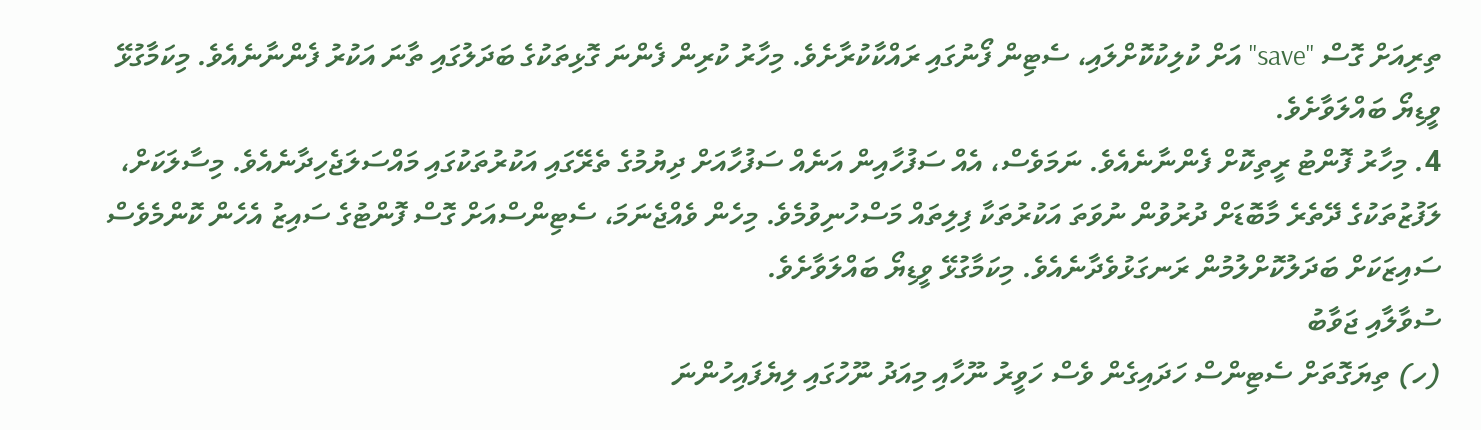ތިރިއަށް ގޮސް "save" އަށް ކުލިކުކޮށްލައި، ސެޓިން ފޯނުގައި ރައްކާކުރާށެވެ. މިހާރު ކުރިން ފެންނަ ގޮޅިތަކުގެ ބަދަލުގައި ތާނަ އަކުރު ފެންނާނެއެވެ. މިކަމާގުޅޭ ވީޑިޔޯ ބައްލަވާށެވެ.
4. މިހާރު ފޮންޓު ރީތިކޮށް ފެންނާނެއެވެ. ނަމަވެސް، އެއް ސަފުހާއިން އަނެއް ސަފުހާއަށް ދިޔުމުގެ ތެރޭގައި އަކުރުތަކުގައި މައްސަލަޖެހިދާނެއެވެ. މިސާލަކަށް، ލަފުޒުތަކުގެ ދޭތެރެ މާބޮޑަށް ދުރުވުން ނުވަތަ އަކުރުތަކާ ފިލިތައް މަސްހުނިވުމެވެ. މިހެން ވެއްޖެނަމަ، ސެޓިންސްއަށް ގޮސް ފޮންޓުގެ ސައިޒު އެހެން ކޮންމެވެސް ސައިޒަކަށް ބަދަލުކޮށްލުމުން ރަނގަޅުވެދާނެއެވެ. މިކަމާގުޅޭ ވީޑިޔޯ ބައްލަވާށެވެ.
ސުވާލާއި ޖަވާބު
(ހ) ތިޔަގޮތަށް ސެޓިންސް ހަދައިގެން ވެސް ހަވީރު ނޫހާއި މިއަދު ނޫހުގައި ލިޔެފައިހުންނަ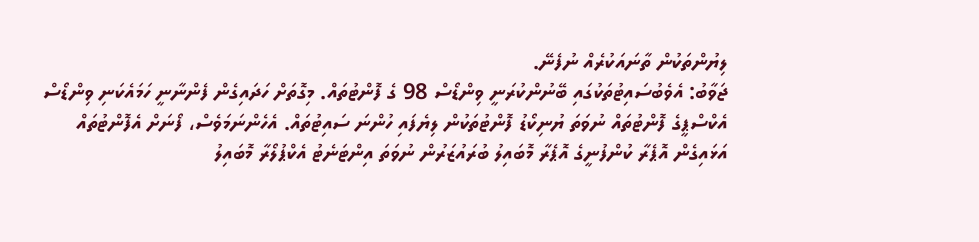ލިޔުންތަކުން ތާނައަކުރެއް ނުފެނޭ.
ޖަވާބު: އެވެބުސައިޓުތަކުގައި ބޭނުންކުރަނީ ވިންޑޯސް 98 ގެ ފޮންޓުތައް. މިގޮތަށް ހަދައިގެން ފެންނާނީ ހަމައެކަނި ވިންޑޯސް އެކްސްޕީގެ ފޮންޓުތައް ނުވަތަ ޔުނިކޯޑު ފޮންޓުތަކުން ލިޔެފައި ހުންނަ ސައިޓުތައް. އެހެންނަމަވެސް، ފޯނަށް އެފޮންޓުތައް އަޅައިގެން އޮޕެރާ ކުންފުނީގެ އޮޕެރާ މޮބައިލު ބުރައުޒަރުން ނުވަތަ އިންޓަނެޓު އެކްޕުލޯރާ މޮބައިލު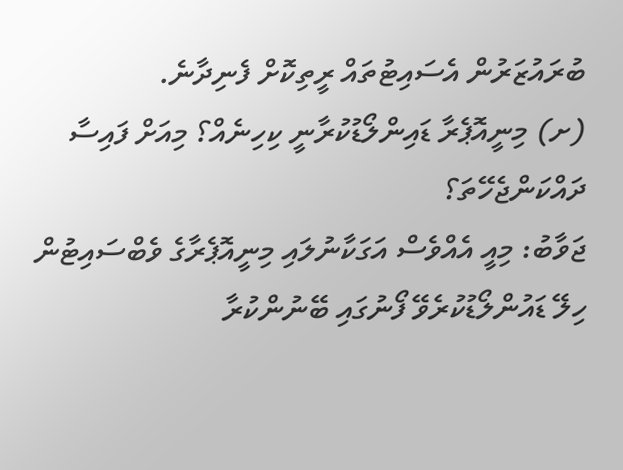ބުރައުޒަރުން އެސައިޓުތައް ރީތިކޮށް ފެނިދާނެ.
(ށ) މިނީއޮޕެރާ ޑައިންލޯޑުކުރާނީ ކިހިނެއް؟ މިއަށް ފައިސާ ދައްކަންޖެހޭތަ؟
ޖަވާބު: މިއީ އެއްވެސް އަގަކާނުލައި މިނީއޮޕެރާގެ ވެބްސައިޓުން ހިލޭ ޑައުންލޯޑުކުރެވޭ ފޯނުގައި ބޭނުންކުރާ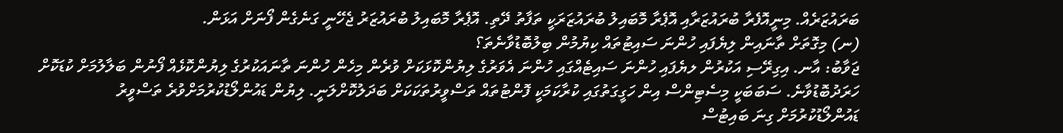ބަރައުޒަރެއް. މިނީއޮފެރާ ބުރައުޒަރާއި އޮޕެރާ މޮބައިލު ބުރައުޒަރަކީ ތަފާތު ދޭތި. އޮޕެރާ މޮބައިލު ބުރައުޒަރު ޖެހޭނީ ގަނެގެން ފޯނަށް އަޅަން.
(ނ) މިގޮތަށް ތާނައިން ލިޔެފައި ހުންނަ ސައިޓުތައް ކިޔުމުން ބިލުބޮޑުވާނެތަ؟
ޖަވާބު: އާނ. އިގިރޭސި އަކުރުން ލޔެފައި ހުންނަ ސައިޓެއްގައި ހުންނަ އެވަރުގެ ލިޔުންކޮޅަކަށް ވުރެން މިހެން ހުންނަ ތާނައަކުރުގެ ލިޔުންކޮޅެއް ފޯނުން ބަލާލުމަށް ކުޑަކޮށް ހަރަދުބޮޑުވާނެ. ސަބަބަކީ މިސެޓިންސް އިން ހަގީގަތުގައި ކުރާކަމަކީ ފޮންޓުތައް ތަސްވީރުތަކަކަށް ބަދަލުކޮށްލަނީ. ލިޔުން ޑައުންލޯޑުކުރުމަށްވުރެ ތަސްވީރު ޑައުންލޯޑުކުރުމަށް ގިނަ ބައިޓުސް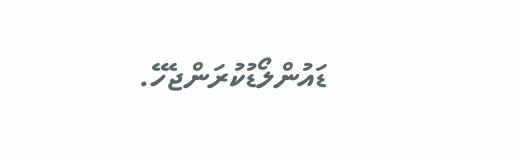ޑައުންލޯޑުކުރަންޖެހޭ.